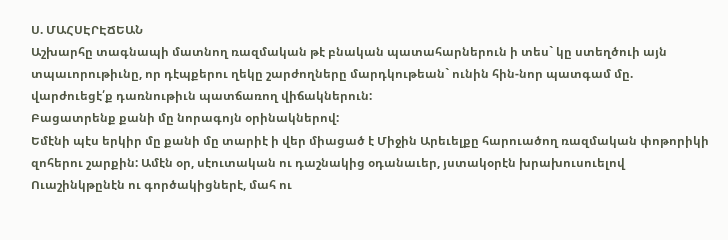Ս. ՄԱՀՍԷՐԷՃԵԱՆ
Աշխարհը տագնապի մատնող ռազմական թէ բնական պատահարներուն ի տես` կը ստեղծուի այն տպաւորութիւնը, որ դէպքերու ղեկը շարժողները մարդկութեան` ունին հին-նոր պատգամ մը. վարժուեցէ՛ք դառնութիւն պատճառող վիճակներուն:
Բացատրենք քանի մը նորագոյն օրինակներով:
Եմէնի պէս երկիր մը քանի մը տարիէ ի վեր միացած է Միջին Արեւելքը հարուածող ռազմական փոթորիկի զոհերու շարքին: Ամէն օր, սէուտական ու դաշնակից օդանաւեր, յստակօրէն խրախուսուելով Ուաշինկթընէն ու գործակիցներէ, մահ ու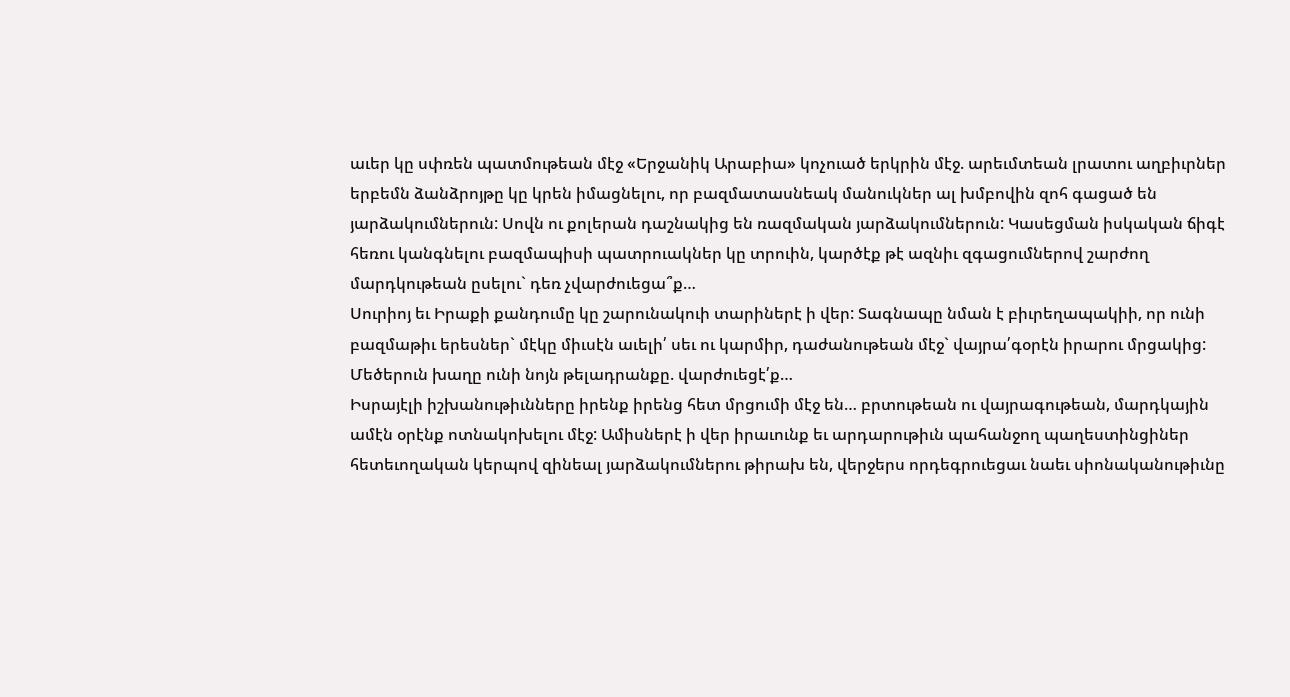աւեր կը սփռեն պատմութեան մէջ «Երջանիկ Արաբիա» կոչուած երկրին մէջ. արեւմտեան լրատու աղբիւրներ երբեմն ձանձրոյթը կը կրեն իմացնելու, որ բազմատասնեակ մանուկներ ալ խմբովին զոհ գացած են յարձակումներուն: Սովն ու քոլերան դաշնակից են ռազմական յարձակումներուն: Կասեցման իսկական ճիգէ հեռու կանգնելու բազմապիսի պատրուակներ կը տրուին, կարծէք թէ ազնիւ զգացումներով շարժող մարդկութեան ըսելու` դեռ չվարժուեցա՞ք…
Սուրիոյ եւ Իրաքի քանդումը կը շարունակուի տարիներէ ի վեր: Տագնապը նման է բիւրեղապակիի, որ ունի բազմաթիւ երեսներ` մէկը միւսէն աւելի՛ սեւ ու կարմիր, դաժանութեան մէջ` վայրա՛գօրէն իրարու մրցակից: Մեծերուն խաղը ունի նոյն թելադրանքը. վարժուեցէ՛ք…
Իսրայէլի իշխանութիւնները իրենք իրենց հետ մրցումի մէջ են… բրտութեան ու վայրագութեան, մարդկային ամէն օրէնք ոտնակոխելու մէջ: Ամիսներէ ի վեր իրաւունք եւ արդարութիւն պահանջող պաղեստինցիներ հետեւողական կերպով զինեալ յարձակումներու թիրախ են, վերջերս որդեգրուեցաւ նաեւ սիոնականութիւնը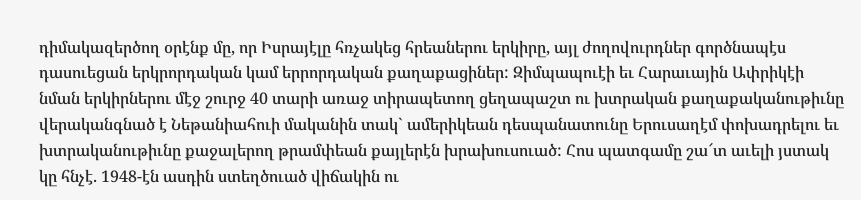դիմակազերծող օրէնք մը, որ Իսրայէլը հռչակեց հրեաներու երկիրը, այլ ժողովուրդներ գործնապէս դասուեցան երկրորդական կամ երրորդական քաղաքացիներ: Զիմպապուէի եւ Հարաւային Ափրիկէի նման երկիրներու մէջ շուրջ 40 տարի առաջ տիրապետող ցեղապաշտ ու խտրական քաղաքականութիւնը վերականգնած է Նեթանիահուի մականին տակ` ամերիկեան դեսպանատունը Երուսաղէմ փոխադրելու եւ խտրականութիւնը քաջալերող թրամփեան քայլերէն խրախուսուած: Հոս պատգամը շա՜տ աւելի յստակ կը հնչէ. 1948-էն ասդին ստեղծուած վիճակին ու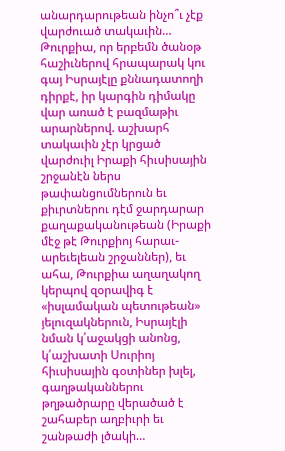անարդարութեան ինչո՞ւ չէք վարժուած տակաւին…
Թուրքիա, որ երբեմն ծանօթ հաշիւներով հրապարակ կու գայ Իսրայէլը քննադատողի դիրքէ, իր կարգին դիմակը վար առած է բազմաթիւ արարներով. աշխարհ տակաւին չէր կրցած վարժուիլ Իրաքի հիւսիսային շրջանէն ներս թափանցումներուն եւ քիւրտներու դէմ ջարդարար քաղաքականութեան (Իրաքի մէջ թէ Թուրքիոյ հարաւ-արեւելեան շրջաններ), եւ ահա, Թուրքիա աղաղակող կերպով զօրավիգ է «իսլամական պետութեան» յելուզակներուն, Իսրայէլի նման կ՛աջակցի անոնց, կ՛աշխատի Սուրիոյ հիւսիսային գօտիներ խլել, գաղթականներու թղթածրարը վերածած է շահաբեր աղբիւրի եւ շանթաժի լծակի…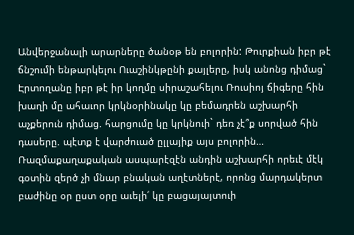Անվերջանալի արարները ծանօթ են բոլորին: Թուրքիան իբր թէ ճնշումի ենթարկելու Ուաշինկթընի քայլերը, իսկ անոնց դիմաց` Էրտողանը իբր թէ իր կողմը սիրաշահելու Ռուսիոյ ճիգերը հին խաղի մը ահաւոր կրկնօրինակը կը բեմադրեն աշխարհի աչքերուն դիմաց. հարցումը կը կրկնուի` դեռ չէ՞ք սորված հին դասերը. պէտք է վարժուած ըլլայիք այս բոլորին…
Ռազմաքաղաքական ասպարէզէն անդին աշխարհի որեւէ մէկ գօտին զերծ չի մնար բնական աղէտներէ, որոնց մարդակերտ բաժինը օր ըստ օրը աւելի՛ կը բացայայտուի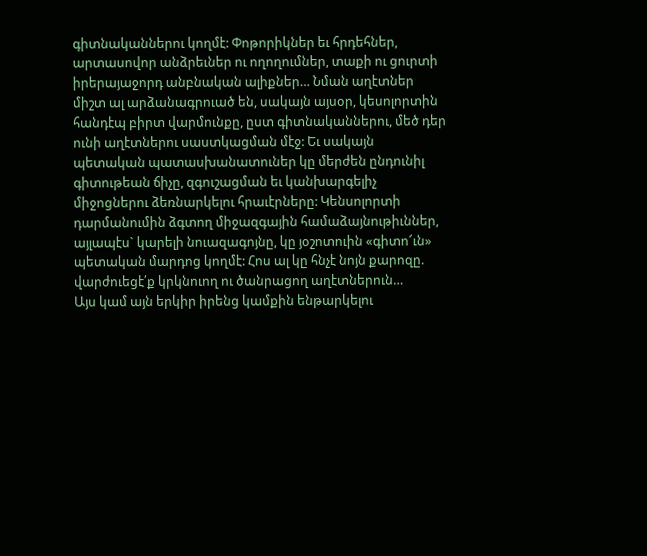գիտնականներու կողմէ: Փոթորիկներ եւ հրդեհներ, արտասովոր անձրեւներ ու ողողումներ, տաքի ու ցուրտի իրերայաջորդ անբնական ալիքներ… Նման աղէտներ միշտ ալ արձանագրուած են, սակայն այսօր, կեսոլորտին հանդէպ բիրտ վարմունքը, ըստ գիտնականներու, մեծ դեր ունի աղէտներու սաստկացման մէջ: Եւ սակայն պետական պատասխանատուներ կը մերժեն ընդունիլ գիտութեան ճիչը, զգուշացման եւ կանխարգելիչ միջոցներու ձեռնարկելու հրաւէրները: Կենսոլորտի դարմանումին ձգտող միջազգային համաձայնութիւններ, այլապէս` կարելի նուազագոյնը, կը յօշոտուին «գիտո՜ւն» պետական մարդոց կողմէ: Հոս ալ կը հնչէ նոյն քարոզը. վարժուեցէ՛ք կրկնուող ու ծանրացող աղէտներուն…
Այս կամ այն երկիր իրենց կամքին ենթարկելու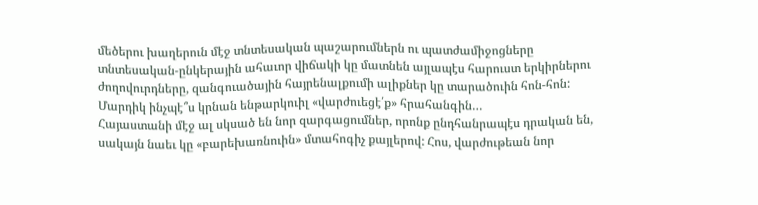մեծերու խաղերուն մէջ տնտեսական պաշարումներն ու պատժամիջոցները տնտեսական-ընկերային ահաւոր վիճակի կը մատնեն այլապէս հարուստ երկիրներու ժողովուրդները, զանգուածային հայրենալքումի ալիքներ կը տարածուին հոն-հոն: Մարդիկ ինչպէ՞ս կրնան ենթարկուիլ «վարժուեցէ՛ք» հրահանգին…
Հայաստանի մէջ ալ սկսած են նոր զարգացումներ, որոնք ընդհանրապէս դրական են, սակայն նաեւ կը «բարեխառնուին» մտահոգիչ քայլերով: Հոս, վարժութեան նոր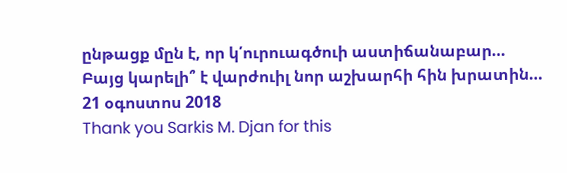ընթացք մըն է, որ կ՛ուրուագծուի աստիճանաբար…
Բայց կարելի՞ է վարժուիլ նոր աշխարհի հին խրատին…
21 օգոստոս 2018
Thank you Sarkis M. Djan for this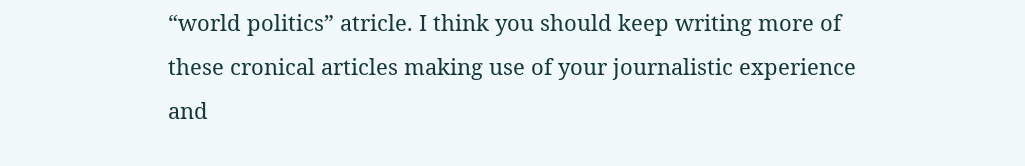“world politics” atricle. I think you should keep writing more of these cronical articles making use of your journalistic experience and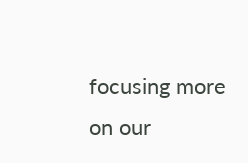focusing more on our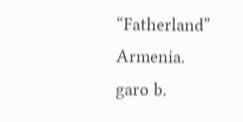“Fatherland” Armenia.
garo b.